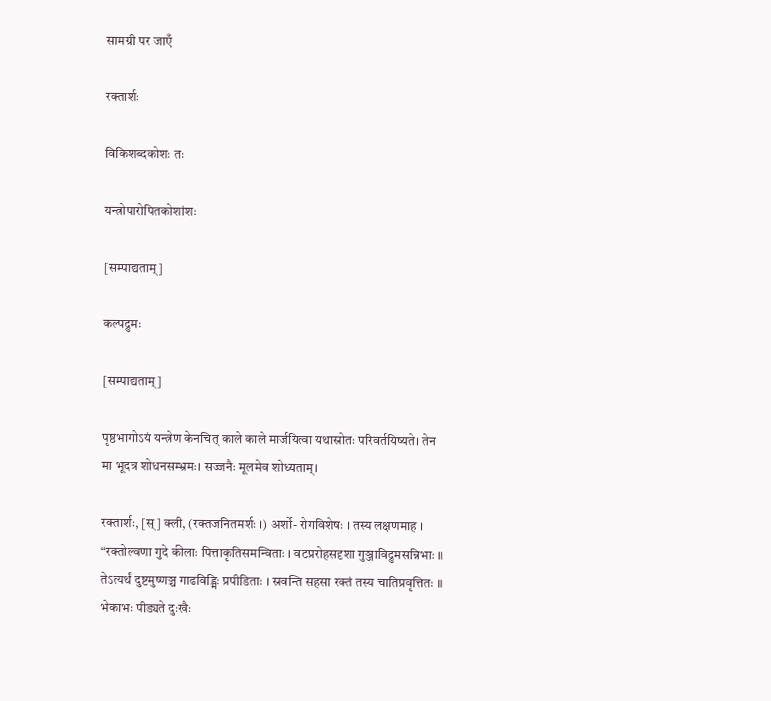सामग्री पर जाएँ

रक्तार्शः

विकिशब्दकोशः तः

यन्त्रोपारोपितकोशांशः

[सम्पाद्यताम्]

कल्पद्रुमः

[सम्पाद्यताम्]

पृष्ठभागोऽयं यन्त्रेण केनचित् काले काले मार्जयित्वा यथास्रोतः परिवर्तयिष्यते। तेन मा भूदत्र शोधनसम्भ्रमः। सज्जनैः मूलमेव शोध्यताम्।

रक्तार्शः, [स्] क्ली, (रक्तजनितमर्शः ।) अर्शो- रोगविशेषः । तस्य लक्षणमाह । “रक्तोल्वणा गुदे कीलाः पित्ताकृतिसमन्विताः । वटप्ररोहसदृशा गुञ्जाविद्रुमसन्निभाः ॥ तेऽत्यर्थं दुष्टमुष्णञ्च गाढविड्भिः प्रपीडिताः । स्रवन्ति सहसा रक्तं तस्य चातिप्रवृत्तितः ॥ भेकाभः पीड्यते दुःखैः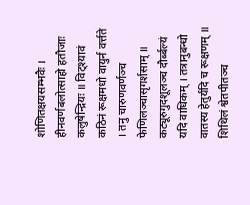शोणितक्षयसम्भवैः । हीनवर्णबलोत्साहो हतौजाः कलुषेन्द्रियः ॥ विट्श्यावं कठिनं रूक्षमधो वायुर्न वर्त्तते । तनु चारुणवर्णञ्च फेणिलञ्चासृगर्शसाम् ॥ कट्यूरुगुदशूलञ्च दौर्ब्बल्यं यदि वाधिकम् । तत्रानुबन्धो वातस्य हेतुर्यदि च रूक्षणम् ॥ शिथिलं श्वेतपीतञ्च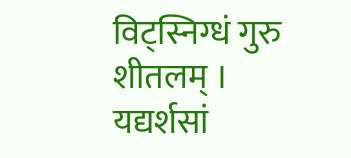विट्स्निग्धं गुरु शीतलम् । यद्यर्शसां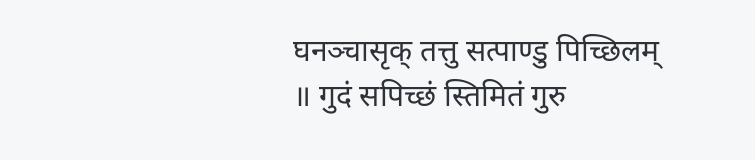घनञ्चासृक् तत्तु सत्पाण्डु पिच्छिलम् ॥ गुदं सपिच्छं स्तिमितं गुरु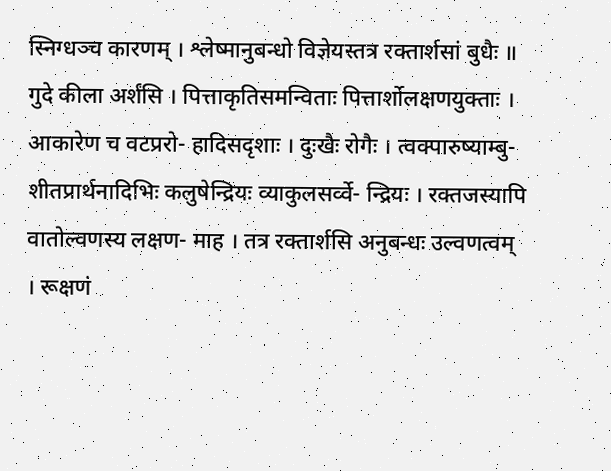स्निग्धञ्च कारणम् । श्लेष्मानुबन्धो विज्ञेयस्तत्र रक्तार्शसां बुधैः ॥ गुदे कीला अर्शंसि । पित्ताकृतिसमन्विताः पित्तार्शोलक्षणयुक्ताः । आकारेण च वटप्ररो- हादिसदृशाः । दुःखैः रोगैः । त्वक्पारुष्याम्बु- शीतप्रार्थनादिभिः कलुषेन्द्रियः व्याकुलसर्व्वे- न्द्रियः । रक्तजस्यापि वातोल्वणस्य लक्षण- माह । तत्र रक्तार्शसि अनुबन्धः उल्वणत्वम् । रूक्षणं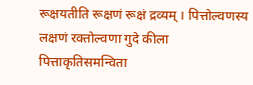रूक्षयतीति रूक्षणं रूक्षं द्रव्यम् । पित्तोल्वणस्य लक्षणं रक्तोल्वणा गुदे कीला पित्ताकृतिसमन्विता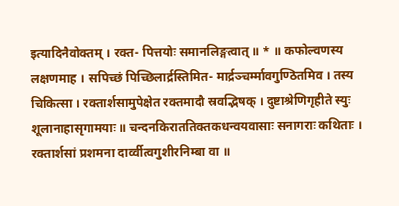इत्यादिनैवोक्तम् । रक्त- पित्तयोः समानलिङ्गत्वात् ॥ * ॥ कफोल्वणस्य लक्षणमाह । सपिच्छं पिच्छिलार्द्रस्तिमित- मार्द्रञ्चर्म्मावगुण्ठितमिव । तस्य चिकित्सा । रक्तार्शसामुपेक्षेत रक्तमादौ स्रवद्भिषक् । दुष्टाश्रेणिगृहीते स्युः शूलानाहासृगामयाः ॥ चन्दनकिराततिक्तकधन्वयवासाः सनागराः कथिताः । रक्तार्शसां प्रशमना दार्व्वीत्वगुशीरनिम्बा वा ॥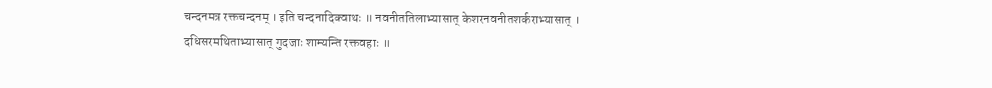चन्दनमत्र रक्तचन्दनम् । इति चन्दनादिक्वाथः ॥ नवनीततिलाभ्यासात् केशरनवनीतशर्कराभ्यासात् । दधिसरमथिताभ्यासात् गुदजाः शाम्यन्ति रक्तवहाः ॥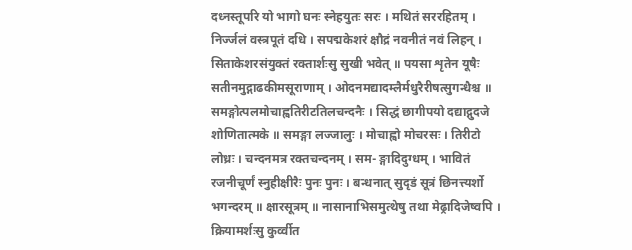दध्नस्तूपरि यो भागो घनः स्नेहयुतः सरः । मथितं सररहितम् । निर्ज्जलं वस्त्रपूतं दधि । सपद्मकेशरं क्षौद्रं नवनीतं नवं लिहन् । सिताकेशरसंयुक्तं रक्तार्शःसु सुखी भवेत् ॥ पयसा शृतेन यूषैः सतीनमुद्गाढकीमसूराणाम् । ओदनमद्यादम्लैर्मधुरैरीषत्सुगन्धैश्च ॥ समङ्गोत्पलमोचाह्वतिरीटतिलचन्दनैः । सिद्धं छागीपयो दद्याद्गुदजे शोणितात्मके ॥ समङ्गा लज्जालुः । मोचाह्वो मोचरसः । तिरीटो लोध्रः । चन्दनमत्र रक्तचन्दनम् । सम- ङ्गादिदुग्धम् । भावितं रजनीचूर्णं स्नुहीक्षीरैः पुनः पुनः । बन्धनात् सुदृडं सूत्रं छिनत्त्यर्शो भगन्दरम् ॥ क्षारसूत्रम् ॥ नासानाभिसमुत्थेषु तथा मेढ्रादिजेष्वपि । क्रियामर्शःसु कुर्व्वीत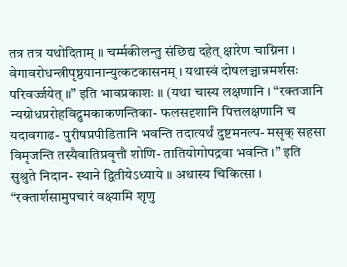तत्र तत्र यथोदिताम् ॥ चर्म्मकीलन्तु संछिद्य दहेत् क्षारेण चाग्निना । वेगावरोधन्त्रीपृष्ठयानान्युत्कटकासनम् । यथास्वं दोषलञ्चान्नमर्शसः परिवर्ज्जयेत् ॥” इति भावप्रकाशः ॥ (यथा चास्य लक्षणानि । “रक्तजानि न्यग्रोधप्ररोहविद्रुमकाकणन्तिका- फलसदृशानि पित्तलक्षणानि च यदावगाढ- पुरीषप्रपीडितानि भवन्ति तदात्यर्थं दुष्टमनल्प- मसृक् सहसा विमृजन्ति तस्यैवातिप्रवृत्तौ शोणि- तातियोगोपद्रवा भवन्ति ।” इति सुश्रुते निदान- स्थाने द्वितीयेऽध्याये ॥ अथास्य चिकित्सा । “रक्तार्शसामुपचारं वक्ष्यामि शृणु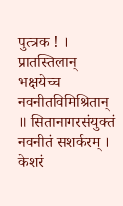पुत्त्रक ! । प्रातस्तिलान् भक्षयेच्च नवनीतविमिश्रितान् ॥ सितानागरसंयुक्तं नवनीतं सशर्करम् । केशरं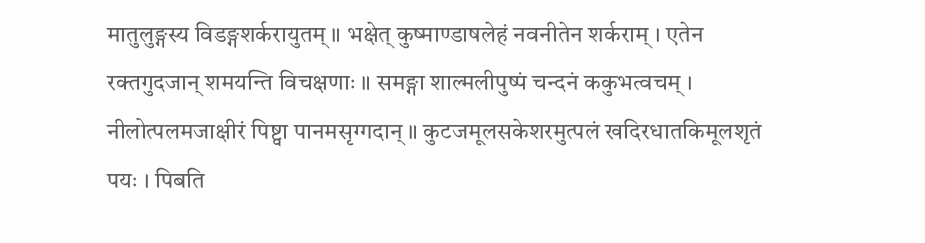मातुलुङ्गस्य विडङ्गशर्करायुतम् ॥ भक्षेत् कुष्माण्डाषलेहं नवनीतेन शर्कराम् । एतेन रक्तगुदजान् शमयन्ति विचक्षणाः ॥ समङ्गा शाल्मलीपुष्पं चन्दनं ककुभत्वचम् । नीलोत्पलमजाक्षीरं पिष्ट्वा पानमसृग्गदान् ॥ कुटजमूलसकेशरमुत्पलं खदिरधातकिमूलशृतं पयः । पिबति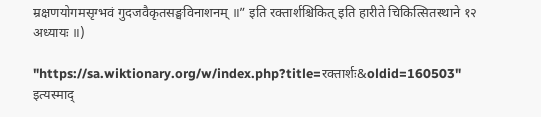म्रक्षणयोगमसृग्भवं गुदजवैकृतसङ्घविनाशनम् ॥” इति रक्तार्शश्चिकित् इति हारीते चिकित्सितस्थाने १२ अध्यायः ॥)

"https://sa.wiktionary.org/w/index.php?title=रक्तार्शः&oldid=160503" इत्यस्माद्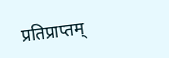प्रतिप्राप्तम्